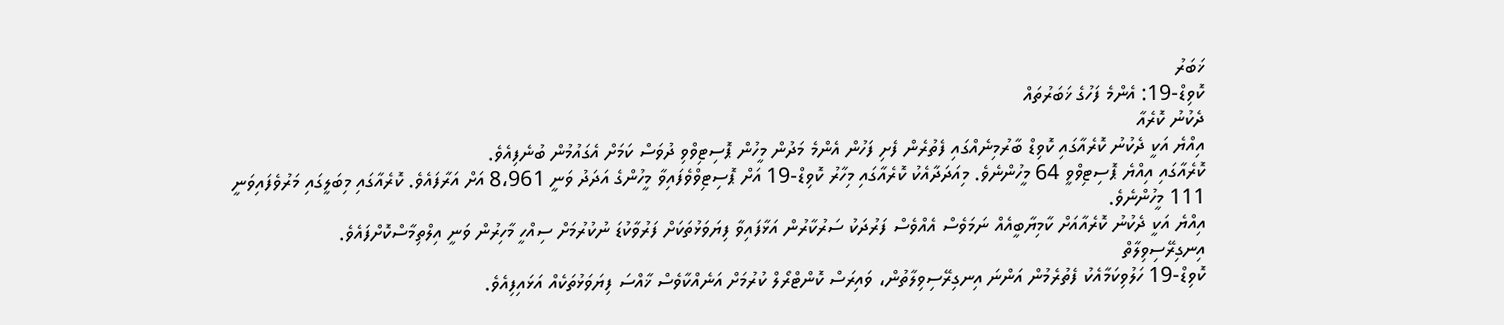ޚަބަރު
ކޮވިޑް-19: އެންމެ ފަހުގެ ޚަބަރުތައް
ދެކުނު ކޮރެއާ
އިއްޔެ އަކީ ދެކުނު ކޮރެއާގައި ކޮވިޑް ބާރުމިނެއްގައި ފެތުރެން ފެށި ފަހުން އެންމެ މަދުން މީހުން ޕޮސިޓިވްވި ދުވަސް ކަމަށް އެގައުމުން ބުނެފިއެވެ.
ކޮރެއާގައި އިއްޔެ ޕޮސިޓިވްވީ 64 މީހުންނެވެ. މިއަދަދާއެކު ކޮރެއާގައި މިހާރު ކޮވިޑް-19 އަށް ޕޮސިޓިވްވެފައިވާ މީހުންގެ އަދަދު ވަނީ 8،961 އަށް އަރާފައެވެ. ކޮރެއާގައި މިބަލީގައި މަރުވެފައިވަނީ 111 މީހުންނެވެ.
އިއްޔެ އަކީ ދެކުނު ކޮރެއާއަށް ކާމިޔާބީއެއް ނަމަވެސް އެއްވެސް ފަރުދަކު ސަރުކާރުން އަޅާފައިވާ ފިޔަވަޅުތަކަށް ފަރުވާކުޑަ ނުކުރުމަށް ސިއްހީ މާހިރުން ވަނީ އިލްތިމާސްކޮށްފައެވެ.
އިނގިރޭސިވިލާތް
ކޮވިޑް-19 ހަލުވިކަމާއެކު ފެތުރެމުން އަންނަ އިނގިރޭސިވިލާތުން، ވައިރަސް ކޮންޓްރޯލް ކުރުމަށް އަނެއްކާވެސް ޚާއްސަ ފިޔަވަޅުތަކެއް އަޅައިފިއެވެ.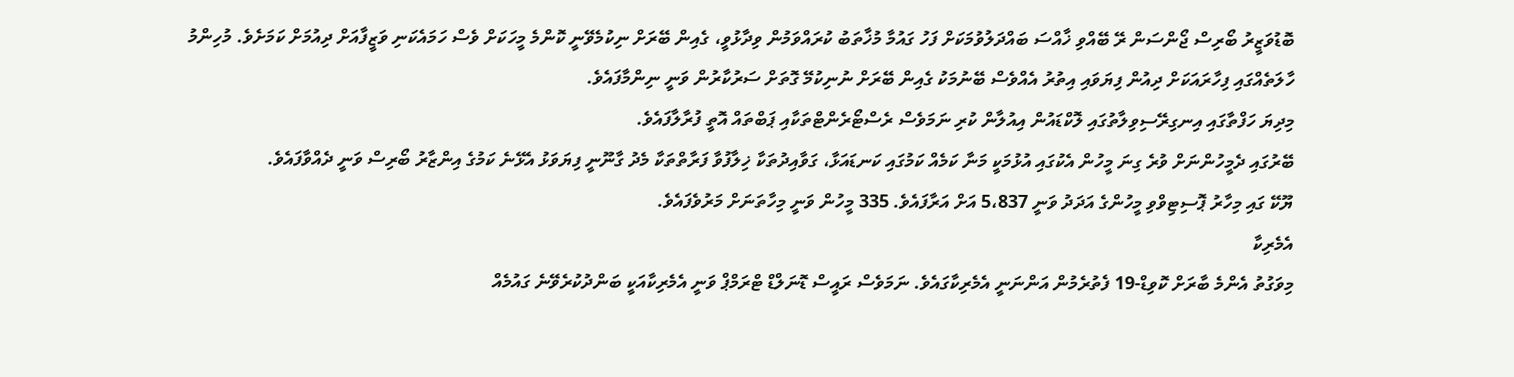ބޮޑުވަޒީރު ބޯރިސް ޖޯންސަން ރޭ ބޭއްވި ޚާއްސަ ބައްދަލުވުމަކަށް ފަހު ގައުމާ މުޚާތަބު ކުރައްވަމުން ވިދާޅުވީ، ގެއިން ބޭރަށް ނިކުމެވޭނީ ކޮންމެ މީހަކަށް ވެސް ހަމައެކަނި ވަޒީފާއަށް ދިއުމަށް ކަމަށެވެ. މުހިންމު ހާލަތެއްގައި ފިހާރައަކަށް ދިއުން ފިޔަވައި އިތުރު އެއްވެސް ބޭނުމަކު ގެއިން ބޭރަށް ނުނިކުމޭ ގޮތަށް ސަރުކާރުން ވަނީ ނިންމާފައެވެ.
މިދިޔަ ހަފްތާގައި އިނގިރޭސިވިލާތުގައި ލޮކްޑައުން އިއުލާން ކުރި ނަމަވެސް ރެސްޓޯރެންޓްތަކާއި ޕަބްތައް އޮތީ ފުރާލާފައެވެ.
ބޭރުގައި ދެމީހުންނަށް ވުރެ ގިނަ މީހުން އެކުގައި އުޅުމަކީ މަނާ ކަމެއް ކަމުގައި ކަނޑައަޅާ، ގަވާއިދުތަކާ ޚިލާފުވާ ފަރާތްތަކާ މެދު ގާނޫނީ ފިޔަވަޅު އެޅޭނެ ކަމުގެ އިންޒާރު ބޯރިސް ވަނީ ދެއްވާފައެވެ.
ޔޫކޭ ގައި މިހާރު ޕޮސިޓިވްވި މީހުންގެ އަދަދު ވަނީ 5،837 އަށް އަރާފައެވެ. 335 މީހުން ވަނީ މިހާތަނަށް މަރުވެފައެވެ.
އެމެރިކާ
މިވަގުތު އެންމެ ބާރަށް ކޮވިޑް-19 ފެތުރެމުން އަންނަނީ އެމެރިކާގައެވެ. ނަމަވެސް ރައީސް ޑޮނަލްޑް ޓްރަމްޕް ވަނީ އެމެރިކާއަކީ ބަންދުކުރެވޭނެ ގައުމެއް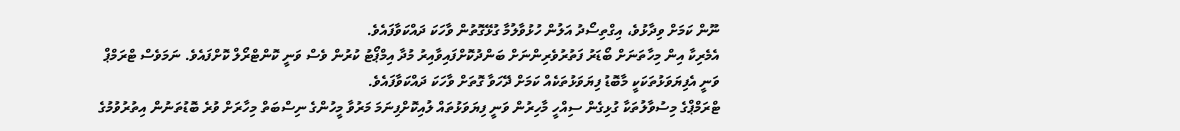ނޫން ކަމަށް ވިދާޅުވެ، އިގްތިސޯދު އަލުން ހުޅުވާލުމާ ގުޅޭގޮތުން ވާހަކަ ދައްކަވާފައެވެ.
އެމެރިކާ އިން މިހާތަނަށް ބޯޑަރު ފަތުރުވެރިންނަށް ބަންދުކޮށްފައިވާއިރު މުދާ އިމްޕޯޓު ކުރުން ވެސް ވަނީ ކޮންޓްރޯލް ކޮށްފައެވެ. ނަމަވެސް ޓްރަމްޕް ވަނީ އެފިޔަވަޅުތަކަކީ މާބޮޑު ފިޔަވަޅުތަކެއް ކަމަށް ދޭހަވާ ގޮތަށް ވާހަކަ ދައްކަވާފައެވެ.
ޓްރަމްޕްގެ މިސުވާލުތަކާ ގުޅިގެން ސިއްހީ މާހިރުން ވަނީ ފިޔަވަޅުތައް ލުއިކޮށްފިނަމަ މަރުވާ މީހުންގެ ނިސްބަތް މިހާރަށް ވުރެ ބޮޑުތަނުން އިތުރުވުމުގެ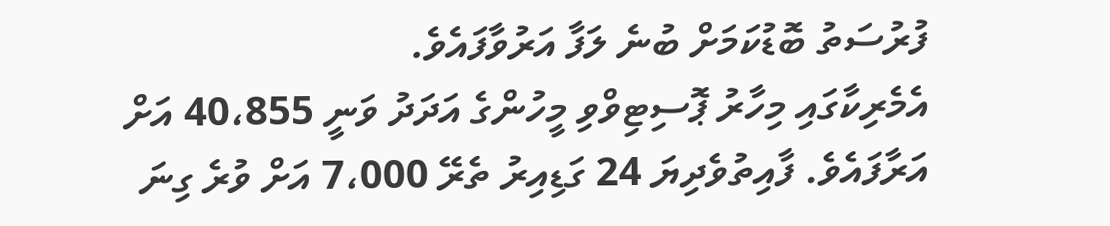ފުރުސަތު ބޮޑުކަމަށް ބުނެ ލަފާ އަރުވާފައެވެ.
އެމެރިކާގައި މިހާރު ޕޮސިޓިވްވި މީހުންގެ އަދަދު ވަނީ 40،855 އަށް އަރާފައެވެ. ފާއިތުވެދިޔަ 24 ގަޑިއިރު ތެރޭ 7،000 އަށް ވުރެ ގިނަ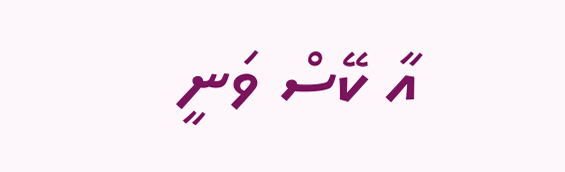އާ ކޭސް ވަނީ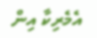އެމެރިކާ އިން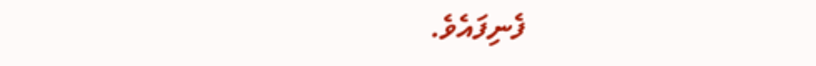ފެނިފައެވެ.